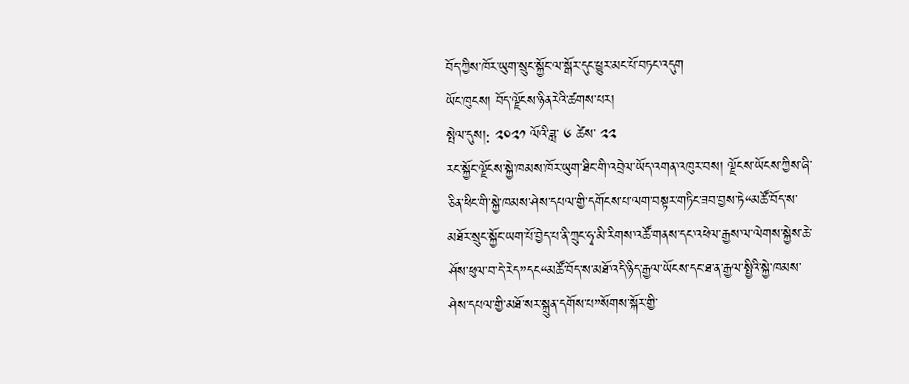བོད་ཀྱིས་ཁོར་ཡུག་སྲུང་སྐྱོང་ལ་སྒོར་དུང་ཕྱུར་མང་པོ་བཏང་འདུག
ཡོང་ཁུངས། བོད་ལྗོངས་ཉིནརེའི་ཚགས་པར།
སྤེལ་དུས།: ༢༠༢༡ ལོའི་ཟླ་ ༦ ཚེས་ ༢༢
རང་སྐྱོང་ལྗོངས་སྐྱེ་ཁམས་ཁོར་ཡུག་ཐིང་གི་འབྲེལ་ཡོད་འགན་འཁུར་བས། ལྗོངས་ཡོངས་ཀྱིས་ཞི་ཅིན་ཕིང་གི་སྐྱེ་ཁམས་ཤེས་དཔལ་གྱི་དགོངས་པ་ལག་བསྟར་གཏིང་ཟབ་བྱས་ཏེ“མཚོ་བོད་ས་མཐོར་སྲུང་སྐྱོང་ཡག་པོ་བྱེད་པ་ནི་ཀྲུང་ཧྭ་མི་རིགས་འཚོ་གནས་དང་འཕེལ་རྒྱས་ལ་ལེགས་སྐྱེས་ཆེ་ཤོས་ཕུལ་བ་དེ་རེད”དང“མཚོ་བོད་ས་མཐོ་འདི་ཉིད་རྒྱལ་ཡོངས་དང་ཐ་ན་རྒྱལ་སྤྱིའི་སྐྱེ་ཁམས་ཤེས་དཔལ་གྱི་མཐོ་སར་སྐྲུན་དགོས་པ”སོགས་སྐོར་གྱི་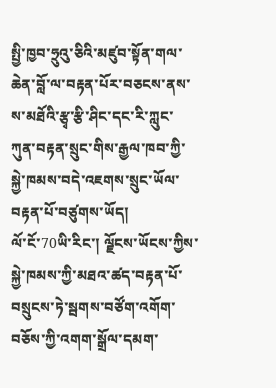སྤྱི་ཁྱབ་ཧྲུའུ་ཅིའི་མཛུབ་སྟོན་གལ་ཆེན་བློ་ལ་བརྟན་པོར་བཅངས་ནས་ས་མཐོའི་རྩྭ་རྩི་ཤིང་དང་རི་ཀླུང་ཀུན་བརྟན་སྲུང་གིས་རྒྱལ་ཁབ་ཀྱི་སྐྱེ་ཁམས་བདེ་འཇགས་སྲུང་ཡོལ་བརྟན་པོ་བཙུགས་ཡོད།
ལོ་ངོ་70ཡི་རིང་། ལྗོངས་ཡོངས་ཀྱིས་སྐྱེ་ཁམས་ཀྱི་མཐའ་ཚད་བརྟན་པོ་བསྲུངས་ཏེ་སྦགས་བཙོག་འགོག་བཅོས་ཀྱི་འགག་སྒྲོལ་དམག་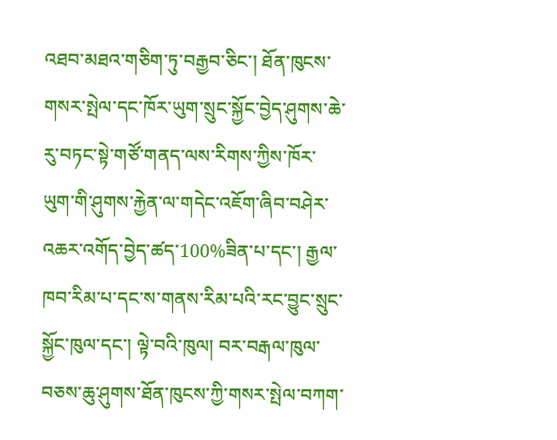འཐབ་མཐའ་གཅིག་ཏུ་བརྒྱབ་ཅིང་། ཐོན་ཁུངས་གསར་སྤེལ་དང་ཁོར་ཡུག་སྲུང་སྐྱོང་བྱེད་ཤུགས་ཆེ་རུ་བཏང་སྟེ་གཙོ་གནད་ལས་རིགས་ཀྱིས་ཁོར་ཡུག་གི་ཤུགས་རྐྱེན་ལ་གདེང་འཇོག་ཞིབ་བཤེར་འཆར་འགོད་བྱེད་ཚད་100%ཟིན་པ་དང་། རྒྱལ་ཁབ་རིམ་པ་དང་ས་གནས་རིམ་པའི་རང་བྱུང་སྲུང་སྐྱོང་ཁུལ་དང་། ལྟེ་བའི་ཁུལ། བར་བརྒལ་ཁུལ་བཅས་ཆུ་ཤུགས་ཐོན་ཁུངས་ཀྱི་གསར་སྤེལ་བཀག་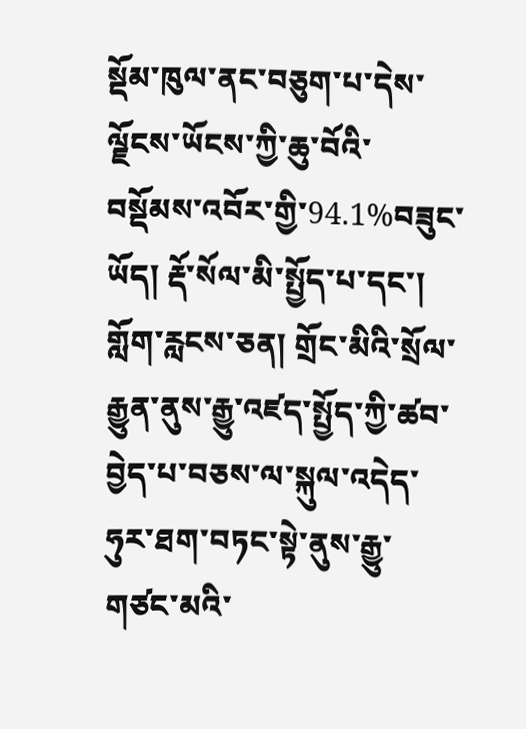སྡོམ་ཁུལ་ནང་བཅུག་པ་དེས་ལྗོངས་ཡོངས་ཀྱི་ཆུ་བོའི་བསྡོམས་འབོར་གྱི་94.1%བཟུང་ཡོད། རྡོ་སོལ་མི་སྤྱོད་པ་དང་། གློག་རླངས་ཅན། གྲོང་མིའི་སྲོལ་རྒྱུན་ནུས་རྒྱུ་འཛད་སྤྱོད་ཀྱི་ཚབ་བྱེད་པ་བཅས་ལ་སྐུལ་འདེད་ཧུར་ཐག་བཏང་སྟེ་ནུས་རྒྱུ་གཙང་མའི་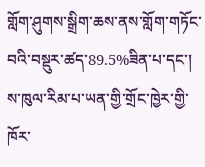གློག་ཤུགས་སྒྲིག་ཆས་ནས་གློག་གཏོང་བའི་བསྡུར་ཚད་89.5%ཟིན་པ་དང་། ས་ཁུལ་རིམ་པ་ཡན་གྱི་གྲོང་ཁྱེར་གྱི་ཁོར་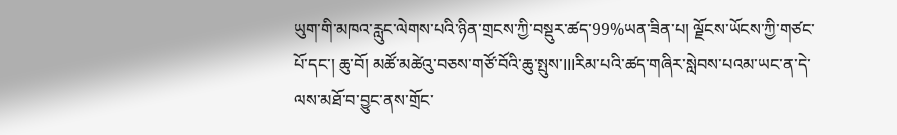ཡུག་གི་མཁའ་རླུང་ལེགས་པའི་ཉིན་གྲངས་ཀྱི་བསྡུར་ཚད་99%ཡན་ཟིན་པ། ལྗོངས་ཡོངས་ཀྱི་གཙང་པོ་དང་། ཆུ་བོ། མཚོ་མཚེའུ་བཅས་གཙོ་བོའི་ཆུ་སྤུས་IIIརིམ་པའི་ཚད་གཞིར་སླེབས་པའམ་ཡང་ན་དེ་ལས་མཐོ་བ་བྱུང་ནས་གྲོང་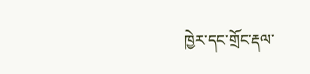ཁྱེར་དང་གྲོང་རྡལ་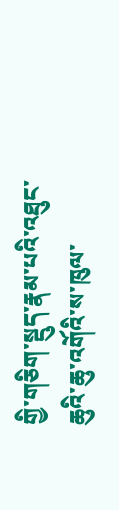གྱི་གཅིག་སྡུད་རྣམ་པའི་འཐུང་ཆུའི་ཆུ་འགོའི་ས་ཁུལ་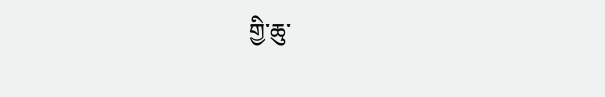གྱི་ཆུ་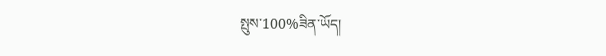སྤུས་100%ཟིན་ཡོད།